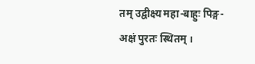तम् उद्वीक्ष्य महा-बाहुः पिङ्ग-अक्षं पुरतः स्थितम् ।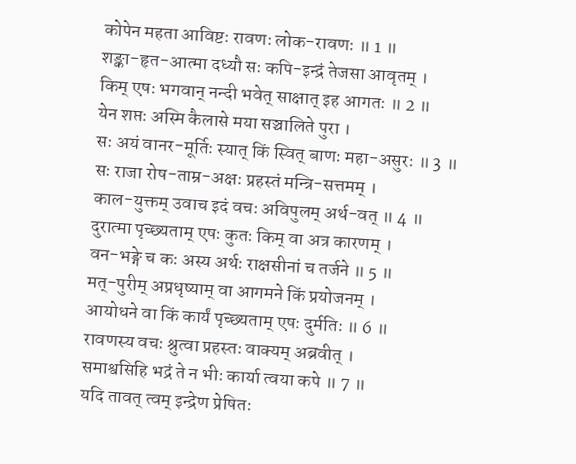कोपेन महता आविष्टः रावणः लोक-रावणः ॥ 1 ॥
शङ्का-हृत-आत्मा दध्यौ सः कपि-इन्द्रं तेजसा आवृतम् ।
किम् एषः भगवान् नन्दी भवेत् साक्षात् इह आगतः ॥ 2 ॥
येन शप्तः अस्मि कैलासे मया सञ्चालिते पुरा ।
सः अयं वानर-मूर्तिः स्यात् किं स्वित् बाणः महा-असुरः ॥ 3 ॥
सः राजा रोष-ताम्र-अक्षः प्रहस्तं मन्त्रि-सत्तमम् ।
काल-युक्तम् उवाच इदं वचः अविपुलम् अर्थ-वत् ॥ 4 ॥
दुरात्मा पृच्छ्यताम् एषः कुतः किम् वा अत्र कारणम् ।
वन-भङ्गे च कः अस्य अर्थः राक्षसीनां च तर्जने ॥ 5 ॥
मत्-पुरीम् अप्रधृष्याम् वा आगमने किं प्रयोजनम् ।
आयोधने वा किं कार्यं पृच्छ्यताम् एषः दुर्मतिः ॥ 6 ॥
रावणस्य वचः श्रुत्वा प्रहस्तः वाक्यम् अब्रवीत् ।
समाश्वसिहि भद्रं ते न भीः कार्या त्वया कपे ॥ 7 ॥
यदि तावत् त्वम् इन्द्रेण प्रेषितः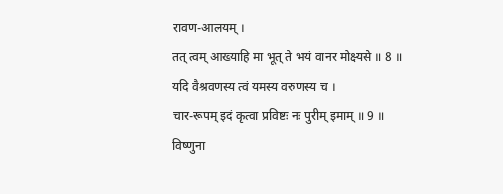रावण-आलयम् ।
तत् त्वम् आख्याहि मा भूत् ते भयं वानर मोक्ष्यसे ॥ 8 ॥
यदि वैश्रवणस्य त्वं यमस्य वरुणस्य च ।
चार-रूपम् इदं कृत्वा प्रविष्टः नः पुरीम् इमाम् ॥ 9 ॥
विष्णुना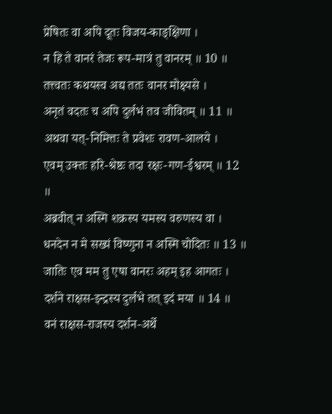प्रेषितः वा अपि दूतः विजय-काङ्क्षिणा ।
न हि ते वानरं तेजः रूप-मात्रं तु वानरम् ॥ 10 ॥
तत्त्वतः कथयस्व अद्य ततः वानर मोक्ष्यसे ।
अनृतं वदतः च अपि दुर्लभं तव जीवितम् ॥ 11 ॥
अथवा यत्-निमित्तः ते प्रवेशः रावण-आलये ।
एवम् उक्तः हरि-श्रेष्ठः तदा रक्षः-गण-ईश्वरम् ॥ 12 ॥
अब्रवीत् न अस्मि शक्रस्य यमस्य वरुणस्य वा ।
धनदेन न मे सख्यं विष्णुना न अस्मि चोदितः ॥ 13 ॥
जातिः एव मम तु एषा वानरः अहम् इह आगतः ।
दर्शने राक्षस-इन्द्रस्य दुर्लभे तत् इदं मया ॥ 14 ॥
वनं राक्षस-राजस्य दर्शन-अर्थे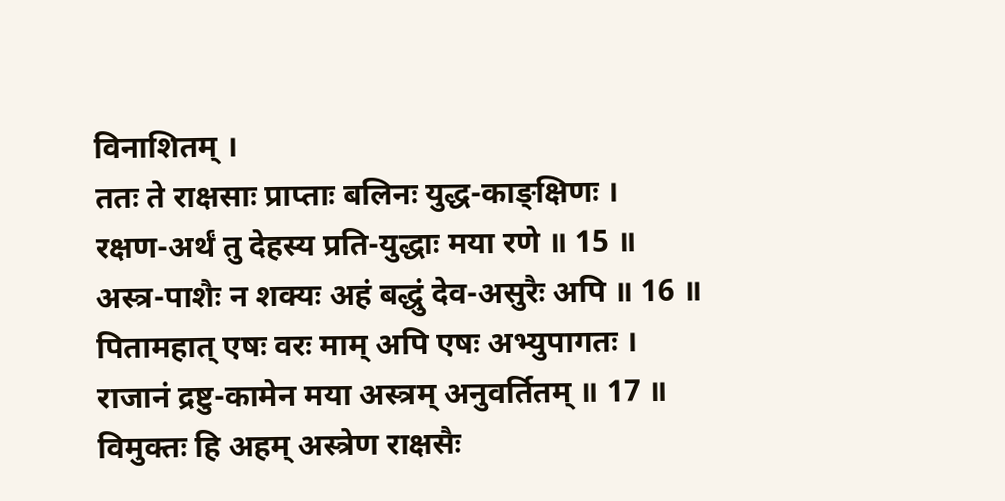विनाशितम् ।
ततः ते राक्षसाः प्राप्ताः बलिनः युद्ध-काङ्क्षिणः ।
रक्षण-अर्थं तु देहस्य प्रति-युद्धाः मया रणे ॥ 15 ॥
अस्त्र-पाशैः न शक्यः अहं बद्धुं देव-असुरैः अपि ॥ 16 ॥
पितामहात् एषः वरः माम् अपि एषः अभ्युपागतः ।
राजानं द्रष्टु-कामेन मया अस्त्रम् अनुवर्तितम् ॥ 17 ॥
विमुक्तः हि अहम् अस्त्रेण राक्षसैः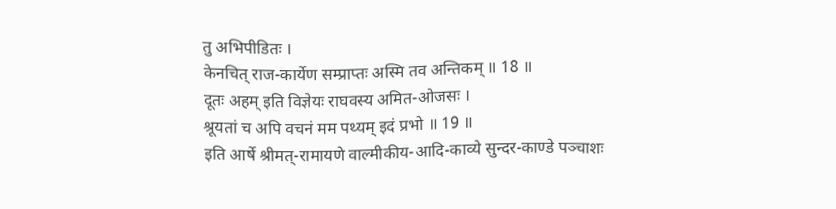तु अभिपीडितः ।
केनचित् राज-कार्येण सम्प्राप्तः अस्मि तव अन्तिकम् ॥ 18 ॥
दूतः अहम् इति विज्ञेयः राघवस्य अमित-ओजसः ।
श्रूयतां च अपि वचनं मम पथ्यम् इदं प्रभो ॥ 19 ॥
इति आर्षे श्रीमत्-रामायणे वाल्मीकीय-आदि-काव्ये सुन्दर-काण्डे पञ्चाशः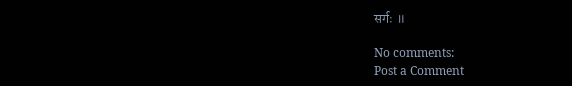सर्गः ॥

No comments:
Post a Comment